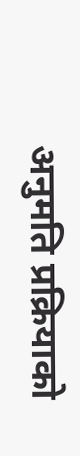अनुमति प्रक्रियाको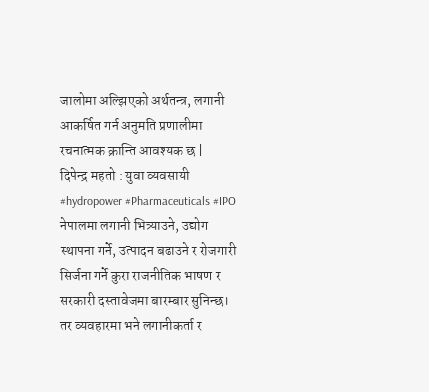जालोमा अल्झिएको अर्थतन्त्र, लगानी आकर्षित गर्न अनुमति प्रणालीमा रचनात्मक क्रान्ति आवश्यक छ |
दिपेन्द्र महतो : युवा व्यवसायी
#hydropower #Pharmaceuticals #IPO
नेपालमा लगानी भित्र्याउने, उद्योग स्थापना गर्ने, उत्पादन बढाउने र रोजगारी सिर्जना गर्ने कुरा राजनीतिक भाषण र सरकारी दस्तावेजमा बारम्बार सुनिन्छ। तर व्यवहारमा भने लगानीकर्ता र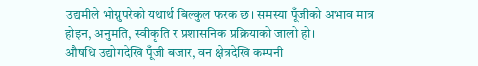उद्यमीले भोग्नुपरेको यथार्थ बिल्कुल फरक छ। समस्या पूँजीको अभाव मात्र होइन, अनुमति, स्वीकृति र प्रशासनिक प्रक्रियाको जालो हो।
औषधि उद्योगदेखि पूँजी बजार, वन क्षेत्रदेखि कम्पनी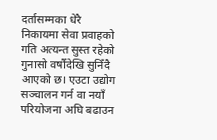दर्तासम्मका धेरै निकायमा सेवा प्रवाहको गति अत्यन्त सुस्त रहेको गुनासो वर्षौंदेखि सुनिँदै आएको छ। एउटा उद्योग सञ्चालन गर्न वा नयाँ परियोजना अघि बढाउन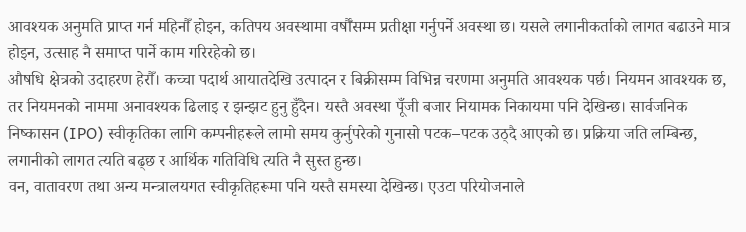आवश्यक अनुमति प्राप्त गर्न महिनौँ होइन, कतिपय अवस्थामा वर्षौँसम्म प्रतीक्षा गर्नुपर्ने अवस्था छ। यसले लगानीकर्ताको लागत बढाउने मात्र होइन, उत्साह नै समाप्त पार्ने काम गरिरहेको छ।
औषधि क्षेत्रको उदाहरण हेरौँ। कच्चा पदार्थ आयातदेखि उत्पादन र बिक्रीसम्म विभिन्न चरणमा अनुमति आवश्यक पर्छ। नियमन आवश्यक छ, तर नियमनको नाममा अनावश्यक ढिलाइ र झन्झट हुनु हुँदैन। यस्तै अवस्था पूँजी बजार नियामक निकायमा पनि देखिन्छ। सार्वजनिक निष्कासन (IPO) स्वीकृतिका लागि कम्पनीहरूले लामो समय कुर्नुपरेको गुनासो पटक–पटक उठ्दै आएको छ। प्रक्रिया जति लम्बिन्छ, लगानीको लागत त्यति बढ्छ र आर्थिक गतिविधि त्यति नै सुस्त हुन्छ।
वन, वातावरण तथा अन्य मन्त्रालयगत स्वीकृतिहरूमा पनि यस्तै समस्या देखिन्छ। एउटा परियोजनाले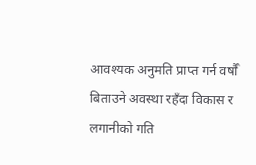आवश्यक अनुमति प्राप्त गर्न वर्षौँ बिताउने अवस्था रहँदा विकास र लगानीको गति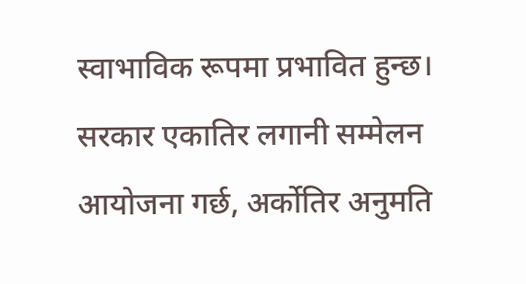स्वाभाविक रूपमा प्रभावित हुन्छ। सरकार एकातिर लगानी सम्मेलन आयोजना गर्छ, अर्कोतिर अनुमति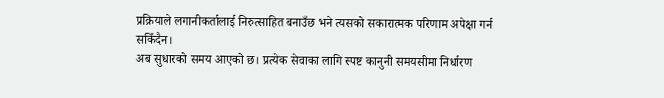प्रक्रियाले लगानीकर्तालाई निरुत्साहित बनाउँछ भने त्यसको सकारात्मक परिणाम अपेक्षा गर्न सकिँदैन।
अब सुधारको समय आएको छ। प्रत्येक सेवाका लागि स्पष्ट कानुनी समयसीमा निर्धारण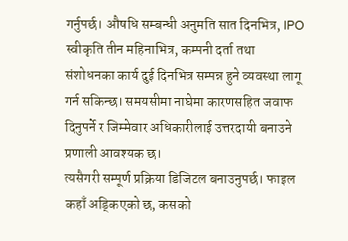गर्नुपर्छ। औषधि सम्बन्धी अनुमति सात दिनभित्र, IPO स्वीकृति तीन महिनाभित्र, कम्पनी दर्ता तथा संशोधनका कार्य दुई दिनभित्र सम्पन्न हुने व्यवस्था लागू गर्न सकिन्छ। समयसीमा नाघेमा कारणसहित जवाफ दिनुपर्ने र जिम्मेवार अधिकारीलाई उत्तरदायी बनाउने प्रणाली आवश्यक छ।
त्यसैगरी सम्पूर्ण प्रक्रिया डिजिटल बनाउनुपर्छ। फाइल कहाँ अड्किएको छ, कसको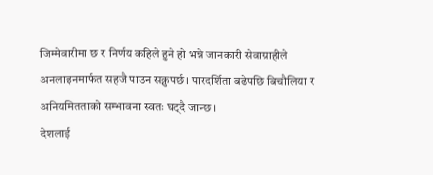जिम्मेवारीमा छ र निर्णय कहिले हुने हो भन्ने जानकारी सेवाग्राहीले अनलाइनमार्फत सहजै पाउन सक्नुपर्छ। पारदर्शिता बढेपछि बिचौलिया र अनियमितताको सम्भावना स्वतः घट्दै जान्छ।
देशलाई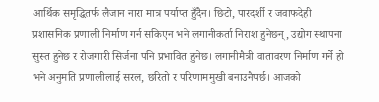आर्थिक समृद्धितर्फ लैजान नारा मात्र पर्याप्त हुँदैन। छिटो, पारदर्शी र जवाफदेही प्रशासनिक प्रणाली निर्माण गर्न सकिएन भने लगानीकर्ता निराश हुनेछन्, उद्योग स्थापना सुस्त हुनेछ र रोजगारी सिर्जना पनि प्रभावित हुनेछ। लगानीमैत्री वातावरण निर्माण गर्ने हो भने अनुमति प्रणालीलाई सरल, छरितो र परिणाममुखी बनाउनैपर्छ। आजको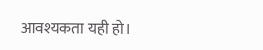आवश्यकता यही हो।